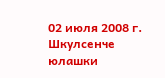02 июля 2008 г.
Шкулсенче юлашки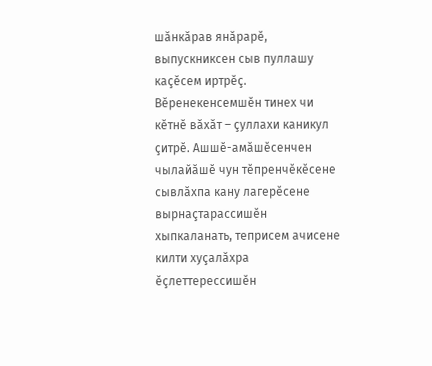шăнкăрав янăрарĕ, выпускниксен сыв пуллашу каçĕсем иртрĕç. Вĕренекенсемшĕн тинех чи кĕтнĕ вăхăт – çуллахи каникул çитрĕ. Ашшĕ-амăшĕсенчен чылайăшĕ чун тĕпренчĕкĕсене сывлăхпа кану лагерĕсене вырнаçтарассишĕн хыпкаланать, теприсем ачисене килти хуçалăхра ĕçлеттерессишĕн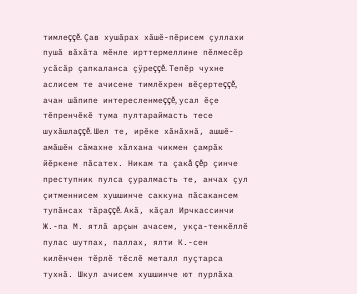тимлеççĕ. Çав хушăрах хăшĕ-пĕрисем çуллахи пушă вăхăта мĕнле ирттермеллине пĕлмесĕр усăсăр çапкаланса çÿреççĕ. Тепĕр чухне аслисем те ачисене тимлĕхрен вĕçертеççĕ, ачан шăпипе интересленмеççĕ, усал ĕçе тĕпренчĕкĕ тума пултараймасть тесе шухăшлаççĕ. Шел те, ирĕке хăнăхнă, ашшĕ-амăшĕн сăмахне хăлхана чикмен çамрăк йĕркене пăсатех. Никам та çакă çĕр çинче преступник пулса çуралмасть те, анчах çул çитменнисем хушшинче саккуна пăсакансем тупăнсах тăраççĕ. Акă, кăçал Ирчкассинчи Ж.-па М. ятлă арçын ачасем, укçа-тенкĕллĕ пулас шутпах, паллах, ялти К.-сен килĕнчен тĕрлĕ тĕслĕ металл пуçтарса тухнă. Шкул ачисем хушшинче ют пурлăха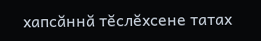хапсăннă тĕслĕхсене татах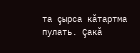та çырса кăтартма пулать. Çакă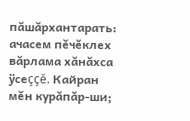пăшăрхантарать: ачасем пĕчĕклех вăрлама хăнăхса ÿсеççĕ. Кайран мĕн курăпăр-ши;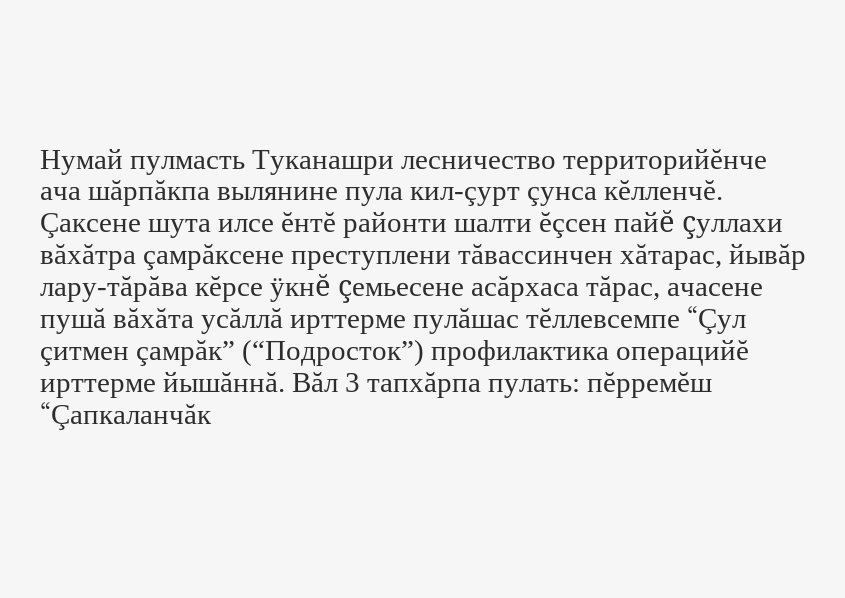Нумай пулмасть Туканашри лесничество территорийĕнче ача шăрпăкпа вылянине пула кил-çурт çунса кĕлленчĕ. Çаксене шута илсе ĕнтĕ районти шалти ĕçсен пайĕ çуллахи вăхăтра çамрăксене преступлени тăвассинчен хăтарас, йывăр лару-тăрăва кĕрсе ÿкнĕ çемьесене асăрхаса тăрас, ачасене пушă вăхăта усăллă ирттерме пулăшас тĕллевсемпе “Çул çитмен çамрăк” (“Подросток”) профилактика операцийĕ ирттерме йышăннă. Вăл 3 тапхăрпа пулать: пĕрремĕш “Çапкаланчăк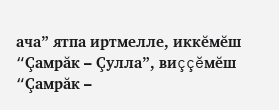ача” ятпа иртмелле, иккĕмĕш “Çамрăк – Çулла”, виççĕмĕш “Çамрăк –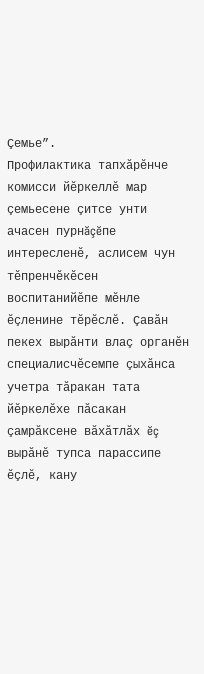Çемье”.
Профилактика тапхăрĕнче комисси йĕркеллĕ мар çемьесене çитсе унти ачасен пурнăçĕпе интересленĕ, аслисем чун тĕпренчĕкĕсен воспитанийĕпе мĕнле ĕçленине тĕрĕслĕ. Çавăн пекех вырăнти влаç органĕн специалисчĕсемпе çыхăнса учетра тăракан тата йĕркелĕхе пăсакан çамрăксене вăхăтлăх ĕç вырăнĕ тупса парассипе ĕçлĕ, кану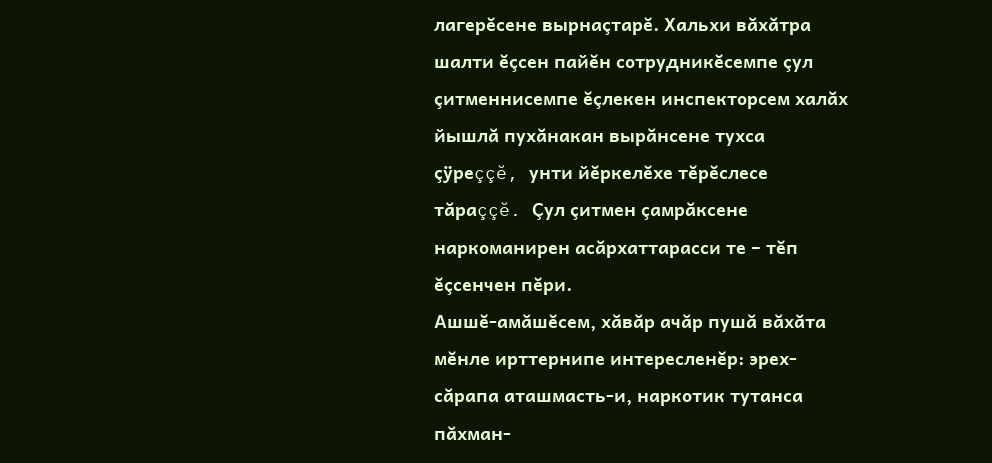лагерĕсене вырнаçтарĕ. Хальхи вăхăтра шалти ĕçсен пайĕн сотрудникĕсемпе çул çитменнисемпе ĕçлекен инспекторсем халăх йышлă пухăнакан вырăнсене тухса çÿреççĕ, унти йĕркелĕхе тĕрĕслесе тăраççĕ. Çул çитмен çамрăксене наркоманирен асăрхаттарасси те – тĕп ĕçсенчен пĕри.
Ашшĕ-амăшĕсем, хăвăр ачăр пушă вăхăта мĕнле ирттернипе интересленĕр: эрех-сăрапа аташмасть-и, наркотик тутанса пăхман-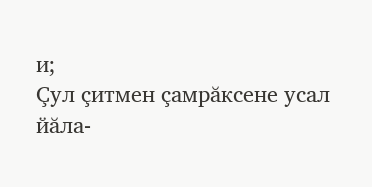и;
Çул çитмен çамрăксене усал йăла-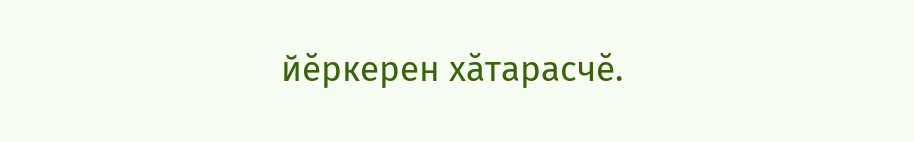йĕркерен хăтарасчĕ.